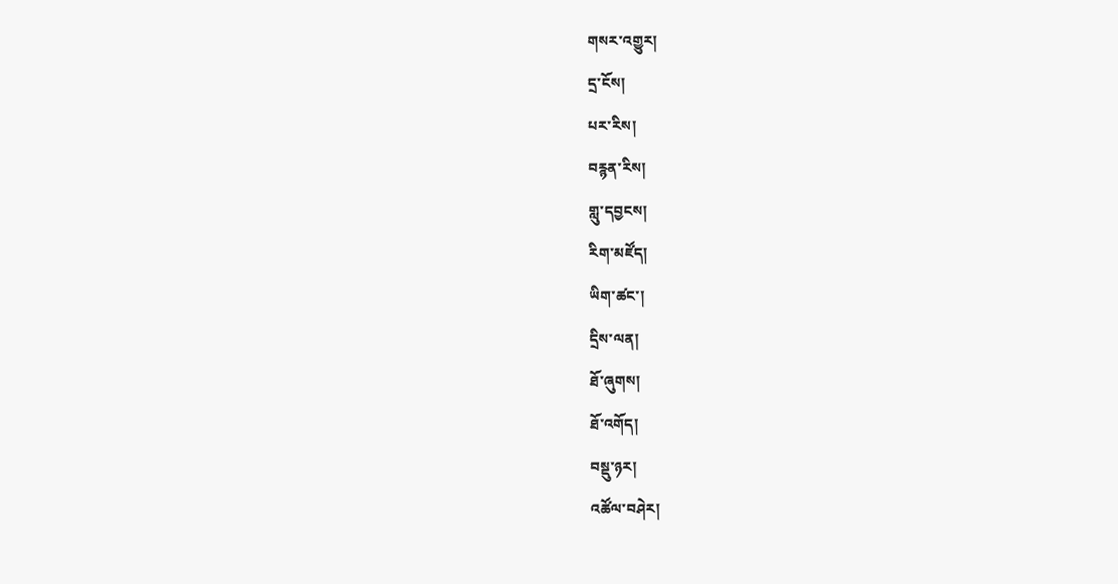གསར་འགྱུར།
དྲ་ངོས།
པར་རིས།
བརྙན་རིས།
གླུ་དབྱངས།
རིག་མཛོད།
ཡིག་ཚང་།
དྲིས་ལན།
ཐོ་ཞུགས།
ཐོ་འགོད།
བསྡུ་ཉར།
འཚོལ་བཤེར།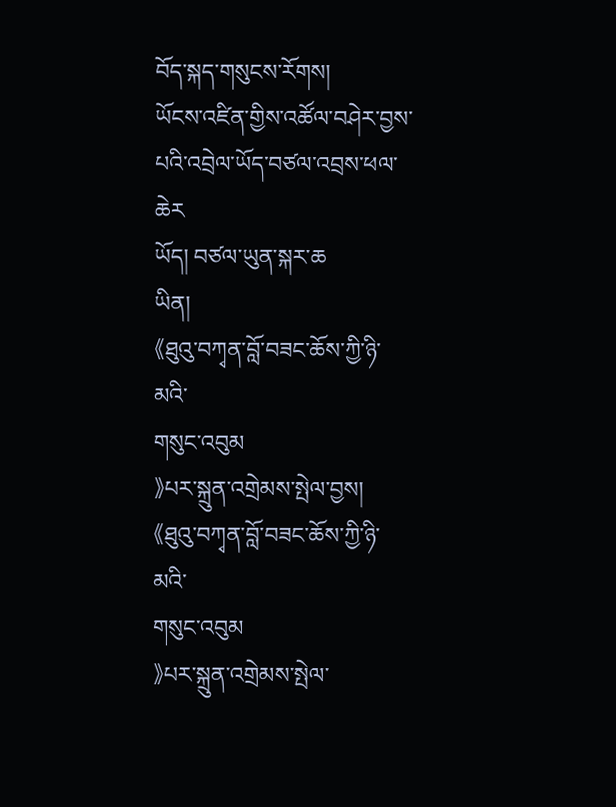བོད་སྐད་གསུངས་རོགས།
ཡོངས་འཛིན་གྱིས་འཚོལ་བཤེར་བྱས་པའི་འབྲེལ་ཡོད་བཙལ་འབྲས་ཕལ་ཆེར
ཡོད། བཙལ་ཡུན་སྐར་ཆ
ཡིན།
《ཐུའུ་བཀྭན་བློ་བཟང་ཆོས་ཀྱི་ཉི་མའི་
གསུང་འབུམ
》པར་སྐྲུན་འགྲེམས་སྤེལ་བྱས།
《ཐུའུ་བཀྭན་བློ་བཟང་ཆོས་ཀྱི་ཉི་མའི་
གསུང་འབུམ
》པར་སྐྲུན་འགྲེམས་སྤེལ་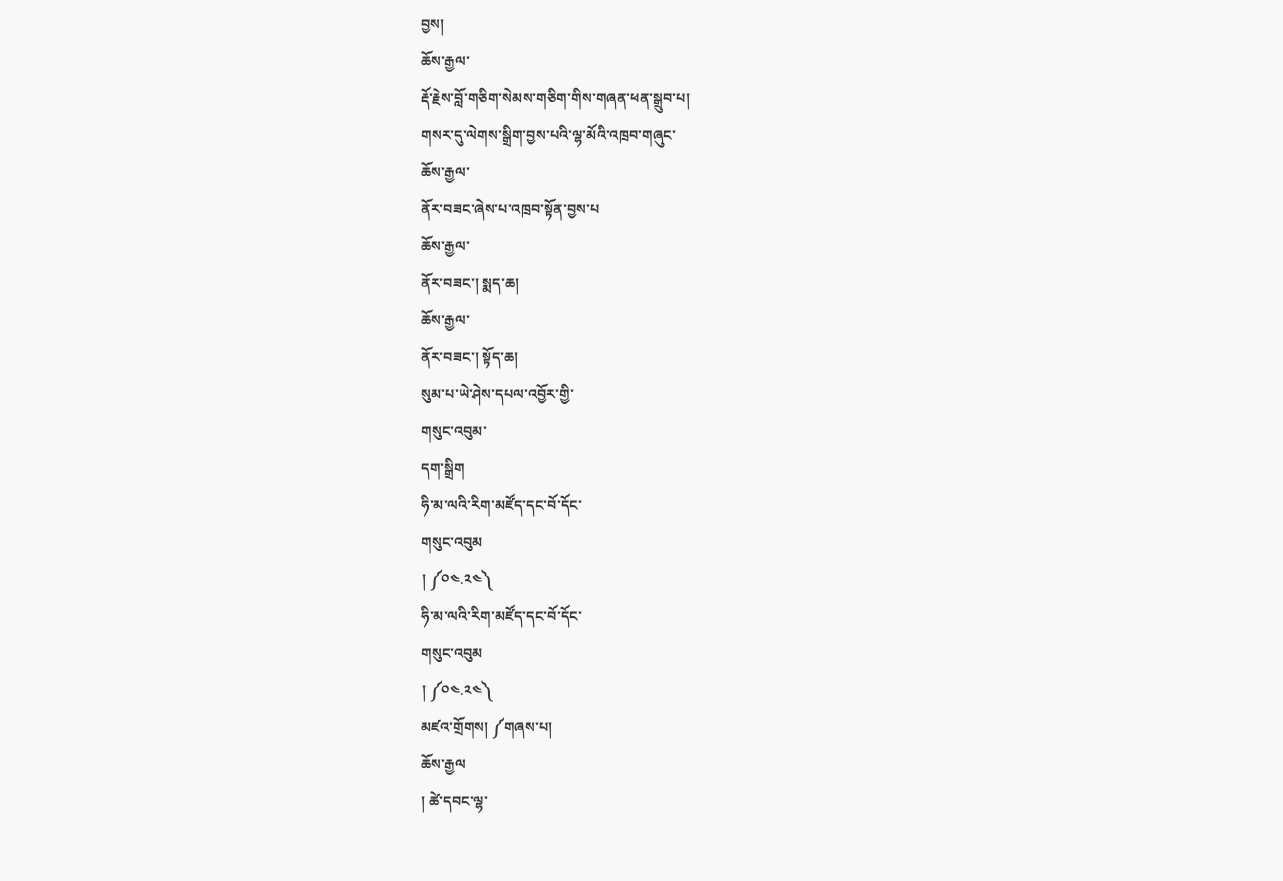བྱས།
ཆོས་རྒྱལ་
རྡོ་རྗེས་བློ་གཅིག་སེམས་གཅིག་གིས་གཞན་ཕན་སྒྲུབ་པ།
གསར་དུ་ལེགས་སྒྲིག་བྱས་པའི་ལྷ་མོའི་འཁྲབ་གཞུང་
ཆོས་རྒྱལ་
ནོར་བཟང་ཞེས་པ་འཁྲབ་སྟོན་བྱས་པ
ཆོས་རྒྱལ་
ནོར་བཟང་། སྨད་ཆ།
ཆོས་རྒྱལ་
ནོར་བཟང་། སྟོད་ཆ།
སུམ་པ་ཡེ་ཤེས་དཔལ་འབྱོར་གྱི་
གསུང་འབུམ་
དག་སྒྲིག
ཧི་མ་ལའི་རིག་མཛོད་དང་བོ་དོང་
གསུང་འབུམ
། ༼༠༤.༢༤༽
ཧི་མ་ལའི་རིག་མཛོད་དང་བོ་དོང་
གསུང་འབུམ
། ༼༠༤.༢༤༽
མཛའ་གྲོགས། ༼གཞས་པ།
ཆོས་རྒྱལ
། ཚེ་དབང་ལྷ་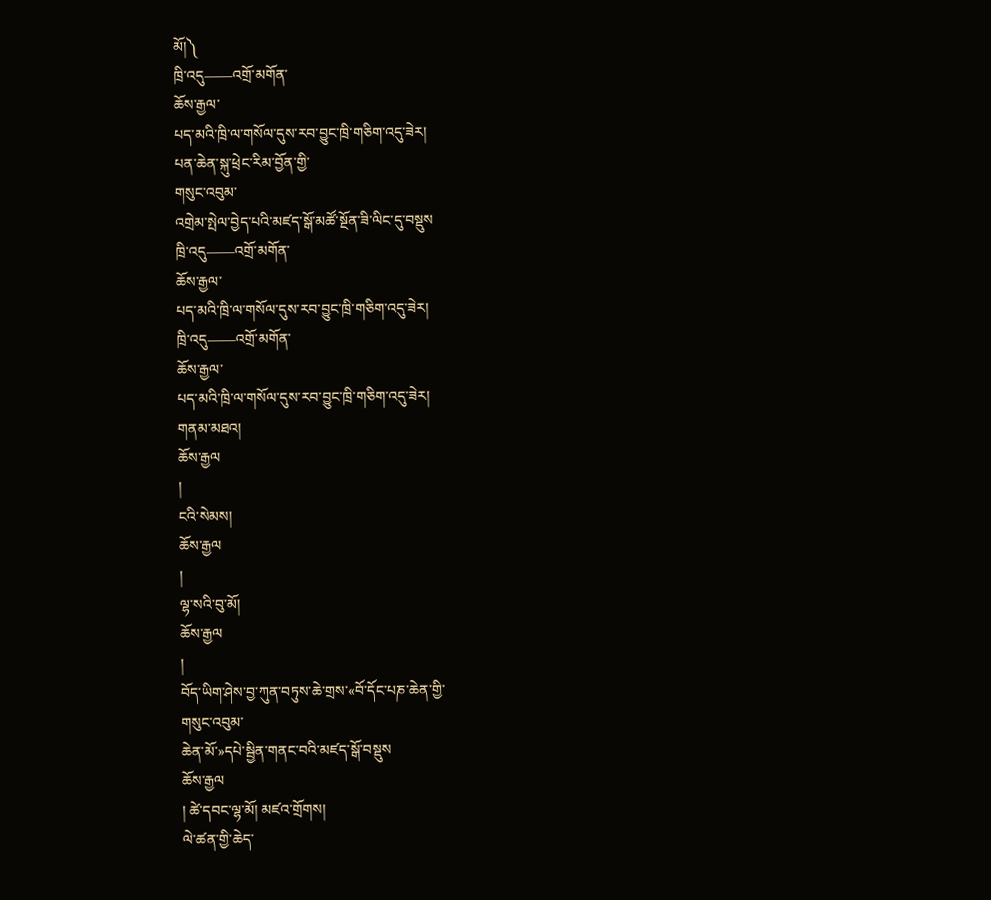མོ།༽
ཁྲི་འདུ——འགྲོ་མགོན་
ཆོས་རྒྱལ་
པད་མའི་ཁྲི་ལ་གསོལ་དུས་རབ་བྱུང་ཁྲི་གཅིག་འདུ་ཟེར།
པན་ཆེན་སྐུ་ཕྲེང་རིམ་བྱོན་གྱི་
གསུང་འབུམ་
འགྲེམ་སྤེལ་བྱེད་པའི་མཛད་སྒོ་མཚོ་སྔོན་ཟི་ལིང་དུ་བསྡུས
ཁྲི་འདུ——འགྲོ་མགོན་
ཆོས་རྒྱལ་
པད་མའི་ཁྲི་ལ་གསོལ་དུས་རབ་བྱུང་ཁྲི་གཅིག་འདུ་ཟེར།
ཁྲི་འདུ——འགྲོ་མགོན་
ཆོས་རྒྱལ་
པད་མའི་ཁྲི་ལ་གསོལ་དུས་རབ་བྱུང་ཁྲི་གཅིག་འདུ་ཟེར།
གནམ་མཐའ།
ཆོས་རྒྱལ
།
ངའི་སེམས།
ཆོས་རྒྱལ
།
ལྷ་སའི་བུ་མོ།
ཆོས་རྒྱལ
།
བོད་ཡིག་ཤེས་བྱ་ཀུན་བཏུས་ཆེ་གྲས་«བོ་དོང་པཎ་ཆེན་གྱི་
གསུང་འབུམ་
ཆེན་མོ་»དཔེ་སྦྱིན་གནང་བའི་མཛད་སྒོ་བསྡུས
ཆོས་རྒྱལ
། ཚེ་དབང་ལྷ་མོ། མཛའ་གྲོགས།
ལེ་ཚན་གྱི་ཆེད་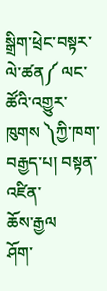སྒྲིག་ཕྲེང་བསྟར་ལེ་ཚན༼ ལང་ཚོའི་འགྱུར་ཁུགས ༽ཀྱི་ཁག་བརྒྱད་པ། བསྟན་འཛིན་
ཆོས་རྒྱལ
ཤོག་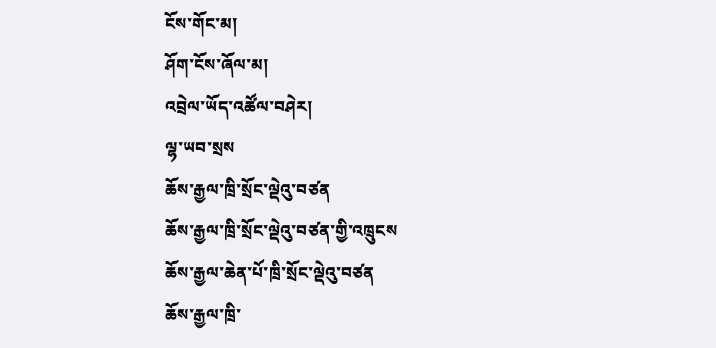ངོས་གོང་མ།
ཤོག་ངོས་ཞོལ་མ།
འབྲེལ་ཡོད་འཚོལ་བཤེར།
ལྷ་ཡབ་སྲས
ཆོས་རྒྱལ་ཁྲི་སྲོང་ལྡེའུ་བཙན
ཆོས་རྒྱལ་ཁྲི་སྲོང་ལྡེའུ་བཙན་གྱི་འཁྲུངས
ཆོས་རྒྱལ་ཆེན་པོ་ཁྲི་སྲོང་ལྡེའུ་བཙན
ཆོས་རྒྱལ་ཁྲི་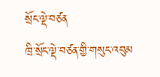སྲོང་ལྡེ་བཙན
ཁྲི་སྲོང་ལྡེ་བཙན་གྱི་གསུང་འབུམ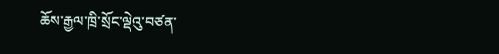ཆོས་རྒྱལ་ཁྲི་སྲོང་ལྡེའུ་བཙན་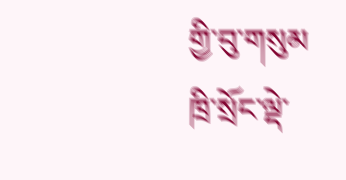གྱི་བུ་གསུམ
ཁྲི་སྲོང་ལྡེ་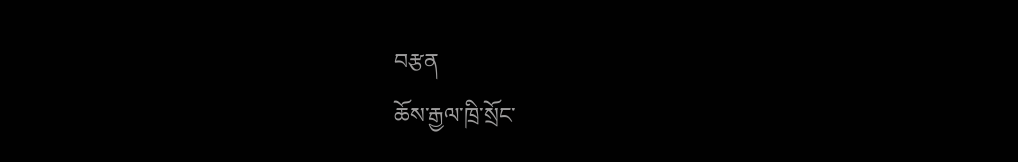བརྩན
ཆོས་རྒྱལ་ཁྲི་སྲོང་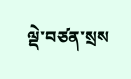ལྡེ་བཙན་སྲས